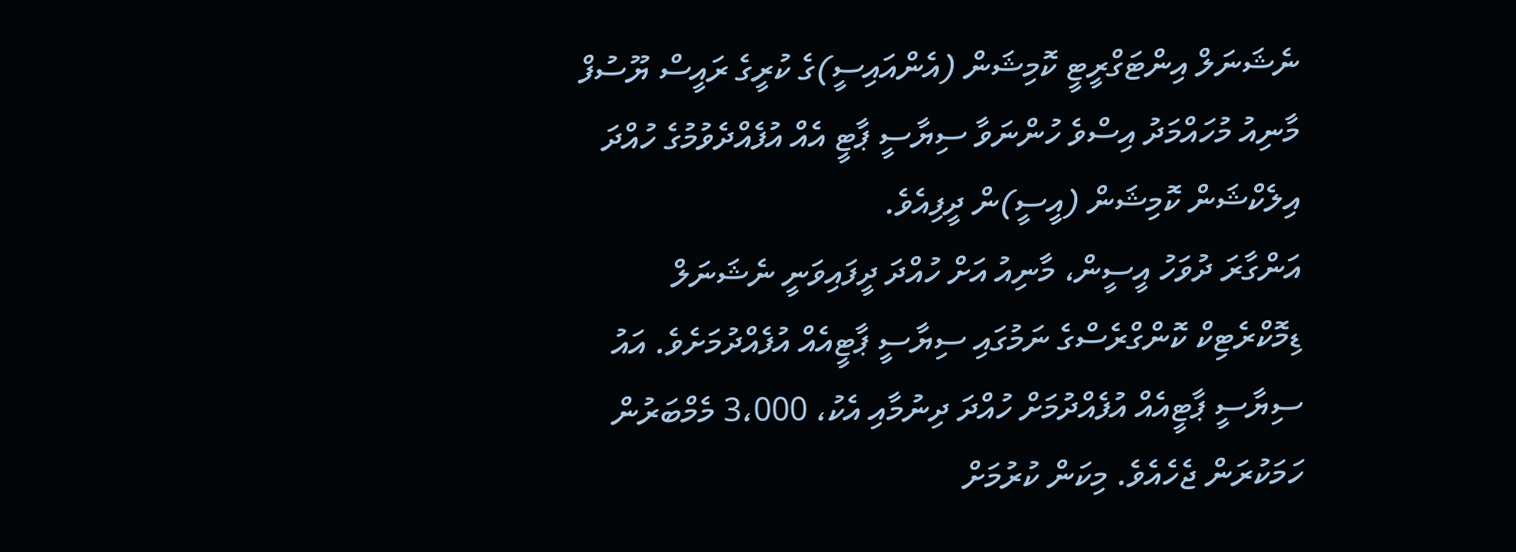ނެޝަނަލް އިންޓަގްރީޓީ ކޮމިޝަން (އެންއައިސީ)ގެ ކުރީގެ ރައީސް ޔޫސުފް މާނިއު މުހައްމަދު އިސްވެ ހުންނަވާ ސިޔާސީ ޕާޓީ އެއް އުފެއްދެވުމުގެ ހުއްދަ އިލެކްޝަން ކޮމިޝަން (އީސީ)ން ދީފިއެވެ.
އަންގާރަ ދުވަހު އީސީން، މާނިއު އަށް ހުއްދަ ދީފައިވަނީ ނެޝަނަލް ޑިމޮކްރެޓިކް ކޮންގްރެސްގެ ނަމުގައި ސިޔާސީ ޕާޓީއެއް އުފެއްދުމަށެވެ. އައު ސިޔާސީ ޕާޓީއެއް އުފެއްދުމަށް ހުއްދަ ދިނުމާއި އެކު، 3،000 މެމްބަރުން ހަމަކުރަން ޖެހެއެވެ. މިކަން ކުރުމަށް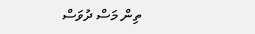ތިން މަސް ދުވަސް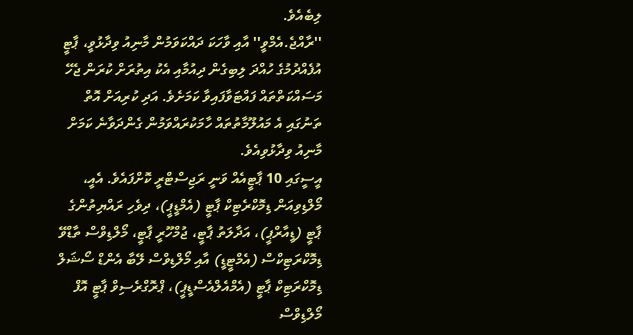ލިބެއެވެ.
''ރާއްޖެ.އެމްވީ'' އާއި ވާހަކަ ދައްކަވަމުން މާނިއު ވިދާޅުވީ، ޕާޓީ އުފެއްދުމުގެ ހުއްދަ ލިބިގެން ދިއުމާއި އެކު އިތުރަށް ކުރަން ޖެހޭ މަސައްކަތްތައް ފައްޓަވާފައިވާ ކަމަށެވެ. އަދި ކުރިއަށް އޮތް ތަނުގައި އެ މައުލޫމާތުތައް ހާމަކުރައްވަމުން ގެންދަވާނެ ކަމަށް މާނިއު ވިދާޅުވިއެވެ.
އީސީގައި 10 ޕާޓީއެއް ވަނީ ރަޖިސްޓްރީ ކޮށްފައެވެ. އެއީ، މޯލްޑިވިއަން ޑިމޮކްރެޓިކް ޕާޓީ (އެމްޑީޕީ)، ދިވެހި ރައްޔިތުންގެ ޕާޓީ (ޑީއާރްޕީ)، އަދާލަތު ޕާޓީ، ޖުމްހޫރީ ޕާޓީ، މޯލްޑިވްސް ތާޑްވޭ ޑިމޮކްރަޓިކްސް (އެމްޓީޑީ) އާއި މޯލްޑިވްސް ލޭބާ އެންޑް ސޯޝަލް ޑިމޮކްރަޓިކް ޕާޓީ (އެމްއެލްއެސްޑީޕީ)، ޕްރޮގްރެސިވް ޕާޓީ އޮފް މޯލްޑިވްސް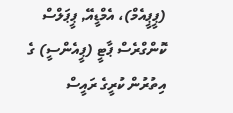(ޕީޕީއެމް)، އެމްޑީއޭ, ޕީޕަލްސް ކޮންގްރެސް ޕާޓީ (ޕީއެންސީ) ގެ އިތުރުން ކުރީގެ ރައީސް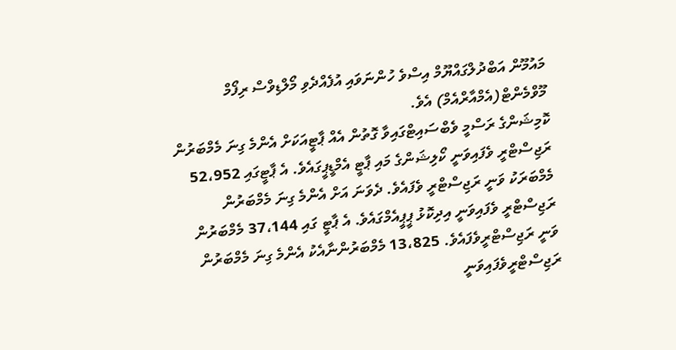މައުމޫން އަބްދުލްގައްޔޫމް އިސްވެ ހުންނަވައި އުފެއްދެވި މޯލްޑިވްސް ރިފޯމް މޫވްމެންޓް(އެމްއާރްއެމް) އެވެ.
ކޮމިޝަންގެ ރަސްމީ ވެބްސައިޓްގައިވާ ގޮތުން އެއް ޕާޓީއަކަށް އެންމެ ގިނަ މެމްބަރުން ރަޖިސްޓްރީ ވެފައިވަނީ ކޯލިޝަންގެ މައި ޕާޓީ އެމްޑީޕީގައެވެ. އެ ޕާޓީގައި 52،952 މެމްބަރަކު ވަނީ ރަޖިސްޓްރީ ވެފައެވެ. ދެވަނަ އަށް އެންމެ ގިނަ މެމްބަރުން ރަޖިސްޓްރީ ވެފައިވަނީ އިދިކޮޅު ޕީޕީއެމްގައެވެ. އެ ޕާޓީ ގައި 37،144 މެމްބަރުން ވަނީ ރަޖިސްޓްރީވެފައެވެ. 13،825 މެމްބަރުންނާއެކު އެންމެ ގިނަ މެމްބަރުން ރަޖިސްޓްރީވެފައިވަނީ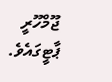ޖޫމްހޫރީ ޕާޓީގައެވެ.